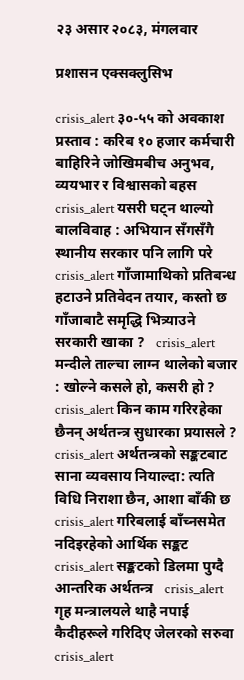२३ असार २०८३, मंगलवार

प्रशासन एक्सक्लुसिभ

crisis_alert ३०-५५ को अवकाश प्रस्ताव : करिब १० हजार कर्मचारी बाहिरिने जोखिमबीच अनुभव, व्ययभार र विश्वासको बहस   crisis_alert यसरी घट्न थाल्यो बालविवाह : अभियान सँगसँगै स्थानीय सरकार पनि लागि परे     crisis_alert गाँजामाथिको प्रतिबन्ध हटाउने प्रतिवेदन तयार, कस्तो छ गाँजाबाटै समृद्धि भित्र्याउने सरकारी खाका ?   crisis_alert मन्दीले ताल्चा लाग्न थालेको बजार : खोल्ने कसले हो, कसरी हो ?   crisis_alert किन काम गरिरहेका छैनन् अर्थतन्त्र सुधारका प्रयासले ?   crisis_alert अर्थतन्त्रको सङ्कटबाट साना व्यवसाय नियाल्दा: त्यति विधि निराशा छैन, आशा बाँकी छ   crisis_alert गरिबलाई बाँच्नसमेत नदिइरहेको आर्थिक सङ्कट   crisis_alert सङ्कटको डिलमा पुग्दै आन्तरिक अर्थतन्त्र   crisis_alert गृह मन्त्रालयले थाहै नपाई कैदीहरूले गरिदिए जेलरको सरुवा   crisis_alert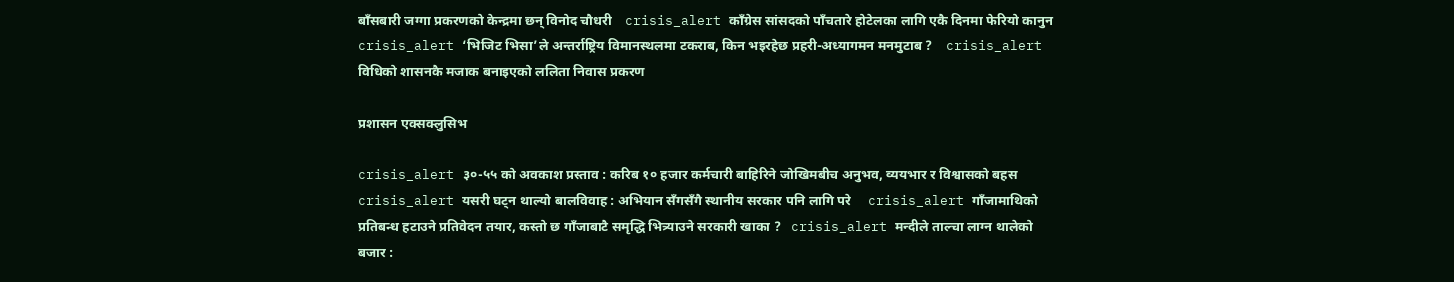बाँसबारी जग्गा प्रकरणको केन्द्रमा छन् विनोद चौधरी    crisis_alert काँग्रेस सांसदको पाँचतारे होटेलका लागि एकै दिनमा फेरियो कानुन    crisis_alert ‘भिजिट भिसा’ले अन्तर्राष्ट्रिय विमानस्थलमा टकराब, किन भइरहेछ प्रहरी-अध्यागमन मनमुटाब ?    crisis_alert विधिको शासनकै मजाक बनाइएको ललिता निवास प्रकरण

प्रशासन एक्सक्लुसिभ

crisis_alert ३०-५५ को अवकाश प्रस्ताव : करिब १० हजार कर्मचारी बाहिरिने जोखिमबीच अनुभव, व्ययभार र विश्वासको बहस   crisis_alert यसरी घट्न थाल्यो बालविवाह : अभियान सँगसँगै स्थानीय सरकार पनि लागि परे     crisis_alert गाँजामाथिको प्रतिबन्ध हटाउने प्रतिवेदन तयार, कस्तो छ गाँजाबाटै समृद्धि भित्र्याउने सरकारी खाका ?   crisis_alert मन्दीले ताल्चा लाग्न थालेको बजार :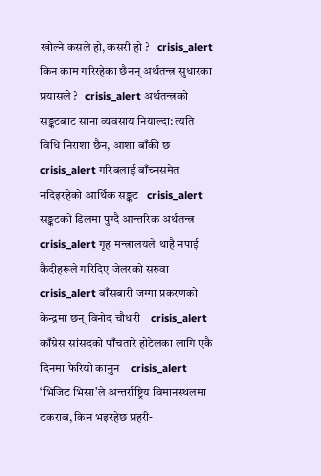खोल्ने कसले हो, कसरी हो ?   crisis_alert किन काम गरिरहेका छैनन् अर्थतन्त्र सुधारका प्रयासले ?   crisis_alert अर्थतन्त्रको सङ्कटबाट साना व्यवसाय नियाल्दा: त्यति विधि निराशा छैन, आशा बाँकी छ   crisis_alert गरिबलाई बाँच्नसमेत नदिइरहेको आर्थिक सङ्कट   crisis_alert सङ्कटको डिलमा पुग्दै आन्तरिक अर्थतन्त्र   crisis_alert गृह मन्त्रालयले थाहै नपाई कैदीहरूले गरिदिए जेलरको सरुवा   crisis_alert बाँसबारी जग्गा प्रकरणको केन्द्रमा छन् विनोद चौधरी    crisis_alert काँग्रेस सांसदको पाँचतारे होटेलका लागि एकै दिनमा फेरियो कानुन    crisis_alert ‘भिजिट भिसा’ले अन्तर्राष्ट्रिय विमानस्थलमा टकराब, किन भइरहेछ प्रहरी-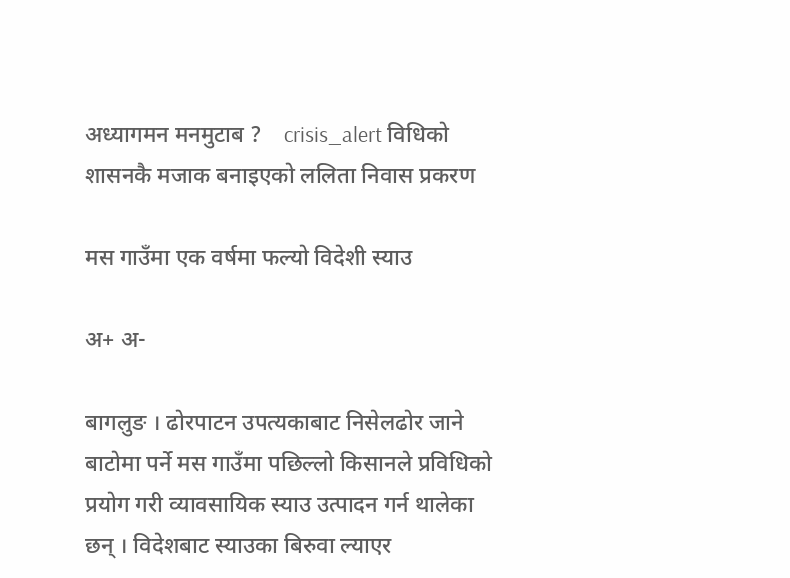अध्यागमन मनमुटाब ?    crisis_alert विधिको शासनकै मजाक बनाइएको ललिता निवास प्रकरण

मस गाउँमा एक वर्षमा फल्यो विदेशी स्याउ

अ+ अ-

बागलुङ । ढोरपाटन उपत्यकाबाट निसेलढोर जाने बाटोमा पर्ने मस गाउँमा पछिल्लो किसानले प्रविधिको प्रयोग गरी व्यावसायिक स्याउ उत्पादन गर्न थालेका छन् । विदेशबाट स्याउका बिरुवा ल्याएर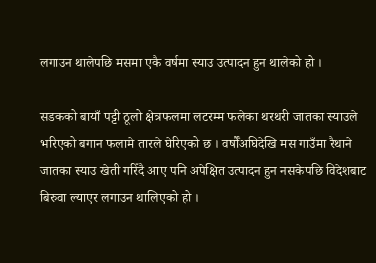लगाउन थालेपछि मसमा एकै वर्षमा स्याउ उत्पादन हुन थालेको हो ।

सडकको बायाँ पट्टी ठूलो क्षेत्रफलमा लटरम्म फलेका थरथरी जातका स्याउले भरिएको बगान फलामे तारले घेरिएको छ । वर्षौँअघिदेखि मस गाउँमा रैथाने जातका स्याउ खेती गरिँदै आए पनि अपेक्षित उत्पादन हुन नसकेपछि विदेशबाट बिरुवा ल्याएर लगाउन थालिएको हो ।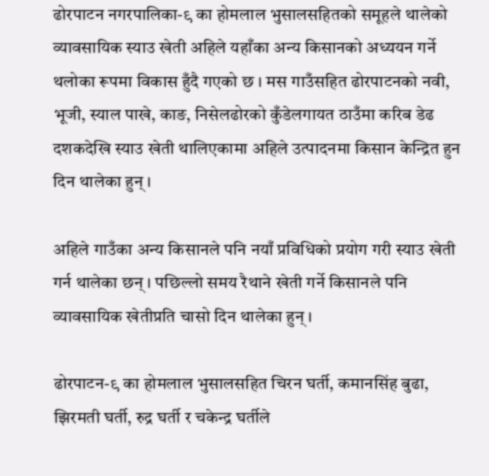ढोरपाटन नगरपालिका-९ का होमलाल भुसालसहितको समूहले थालेको व्यावसायिक स्याउ खेती अहिले यहाँका अन्य किसानको अध्ययन गर्ने थलोका रूपमा विकास हुँदै गएको छ । मस गाउँसहित ढोरपाटनको नवी, भूजी, स्याल पाखे, काङ, निसेलढोरको कुँडेलगायत ठाउँमा करिब डेढ दशकदेखि स्याउ खेती थालिएकामा अहिले उत्पादनमा किसान केन्द्रित हुन दिन थालेका हुन् ।

अहिले गाउँका अन्य किसानले पनि नयाँ प्रविधिको प्रयोग गरी स्याउ खेती गर्न थालेका छन् । पछिल्लो समय रैथाने खेती गर्ने किसानले पनि व्यावसायिक खेतीप्रति चासो दिन थालेका हुन् ।

ढोरपाटन-९ का होमलाल भुसालसहित चिरन घर्ती, कमानसिंह बुढा, झिरमती घर्ती, रुद्र घर्ती र चकेन्द्र घर्तीले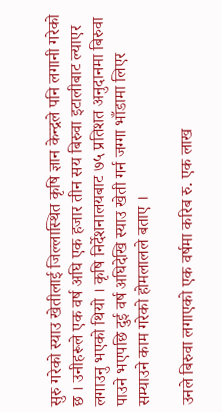सुरु गरेको स्याउ खेतीलाई जिल्लास्थित कृषि ज्ञान केन्द्रले पनि लगानी गरेको छ । उनीहरूले एक वर्ष अघि एक हजार तीन सय बिरुवा इटालीबाट ल्याएर लगाउनु भएको थियो । कृषि निर्देशनालयबाट ७५ प्रतिशत अनुदानमा बिरुवा पाउने भएपछि दुई वर्ष अघिदेखि स्याउ खेती गर्न जग्गा भाँडामा लिएर सम्याउने काम गरेको होमलालले बताए ।

उनले बिरुवा लगाएको एक वर्षमा करिब रु. एक लाख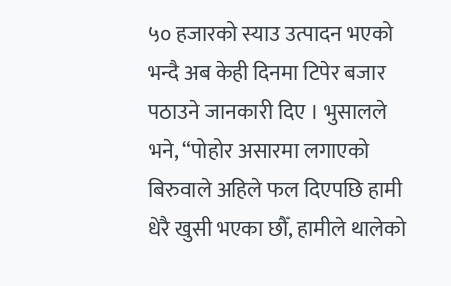५० हजारको स्याउ उत्पादन भएको भन्दै अब केही दिनमा टिपेर बजार पठाउने जानकारी दिए । भुसालले भने, “पोहोर असारमा लगाएको बिरुवाले अहिले फल दिएपछि हामी धेरै खुसी भएका छौँ, हामीले थालेको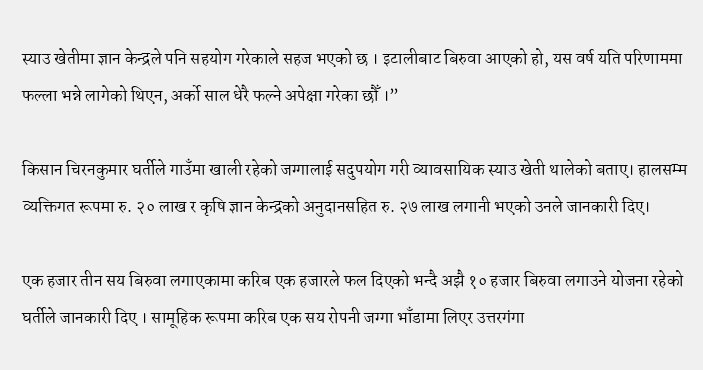स्याउ खेतीमा ज्ञान केन्द्रले पनि सहयोग गरेकाले सहज भएको छ । इटालीबाट बिरुवा आएको हो, यस वर्ष यति परिणाममा फल्ला भन्ने लागेको थिएन, अर्को साल धेरै फल्ने अपेक्षा गरेका छौँ ।”

किसान चिरनकुमार घर्तीले गाउँमा खाली रहेको जग्गालाई सदुपयोग गरी व्यावसायिक स्याउ खेती थालेको बताए। हालसम्म व्यक्तिगत रूपमा रु. २० लाख र कृषि ज्ञान केन्द्रको अनुदानसहित रु. २७ लाख लगानी भएको उनले जानकारी दिए।

एक हजार तीन सय बिरुवा लगाएकामा करिब एक हजारले फल दिएको भन्दै अझै १० हजार बिरुवा लगाउने योजना रहेको घर्तीले जानकारी दिए । सामूहिक रूपमा करिब एक सय रोपनी जग्गा भाँडामा लिएर उत्तरगंगा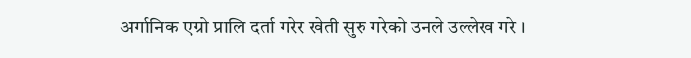अर्गानिक एग्रो प्रालि दर्ता गरेर खेती सुरु गरेको उनले उल्लेख गरे ।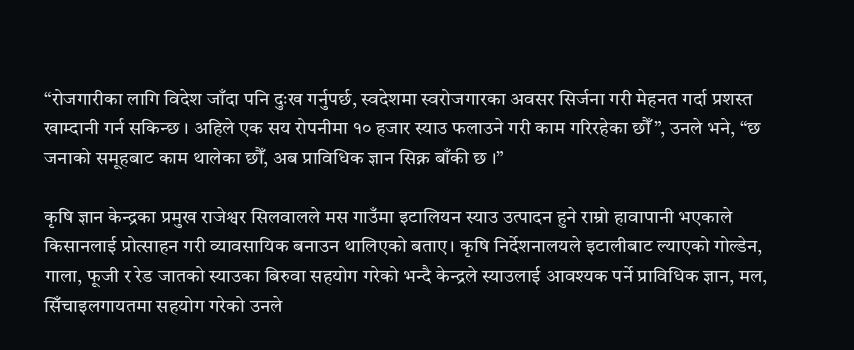“रोजगारीका लागि विदेश जाँदा पनि दुःख गर्नुपर्छ, स्वदेशमा स्वरोजगारका अवसर सिर्जना गरी मेहनत गर्दा प्रशस्त खाम्दानी गर्न सकिन्छ । अहिले एक सय रोपनीमा १० हजार स्याउ फलाउने गरी काम गरिरहेका छौँ”, उनले भने, “छ जनाको समूहबाट काम थालेका छौँ, अब प्राविधिक ज्ञान सिक्न बाँकी छ ।”

कृषि ज्ञान केन्द्रका प्रमुख राजेश्वर सिलवालले मस गाउँमा इटालियन स्याउ उत्पादन हुने राम्रो हावापानी भएकाले किसानलाई प्रोत्साहन गरी व्यावसायिक बनाउन थालिएको बताए। कृषि निर्देशनालयले इटालीबाट ल्याएको गोल्डेन, गाला, फूजी र रेड जातको स्याउका बिरुवा सहयोग गरेको भन्दै केन्द्रले स्याउलाई आवश्यक पर्ने प्राविधिक ज्ञान, मल, सिँचाइलगायतमा सहयोग गरेको उनले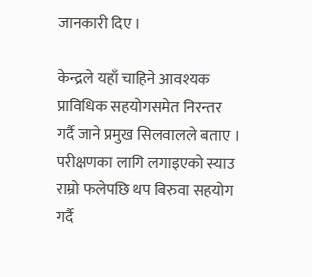जानकारी दिए ।

केन्द्रले यहाँ चाहिने आवश्यक प्राविधिक सहयोगसमेत निरन्तर गर्दै जाने प्रमुख सिलवालले बताए । परीक्षणका लागि लगाइएको स्याउ राम्रो फलेपछि थप बिरुवा सहयोग गर्दै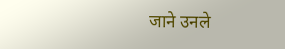जाने उनले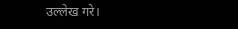उल्लेख गरे।